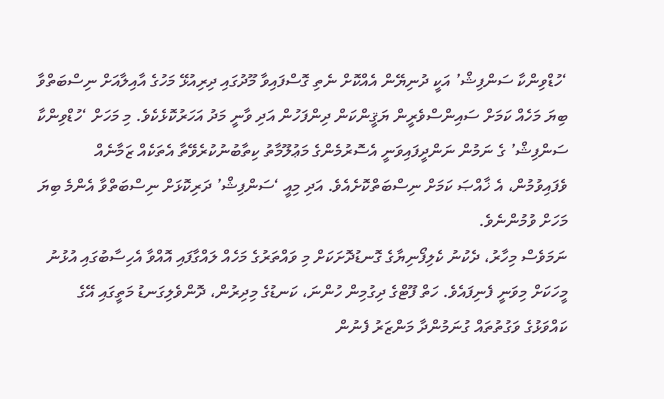‘ހުޑްވިންކާ ސަންފިޝް’ އަކީ ދުނިޔޭން އެއްކޮށް ނެތި ގޮސްފައިވާ މޫދުގައި ދިރިއުޅޭ މަހުގެ އާއިލާއަށް ނިސްބަތްވާ ބިޔަ މަހެއް ކަމަށް ސައިންސްވެރީން ޔަޤީންކަން ދިންފަހުން އަދި ވާނީ މަދު އަހަރުކޮޅެކެވެ. މި މަހަށް ‘ހުޑްވިންކާ ސަންފިޝް’ ގެ ނަމުން ނަންދީފައިވަނީ އެސޮރުމެންގެ މަޢުލޫމާތު ކިތާބުނުކުރެވޭތާ އެތަކެއް ޒަމާނެއް ވެފައިވުމުން، އެ ޚާއްޞަ ކަމަށް ނިސްބަތްކޮށެއެވެ. އަދި މިއީ ‘ސަންފިޝް’ ދަރިކޮޅަށް ނިސްބަތްވާ އެންމެ ބިޔަ މަހަށް ވުމުންނެވެ.
ނަމަވެސް މިހާރު، ދެކުނު ކެލިފޯނިޔާގެ ގޮނޑުދޮށަކަށް މި ވައްތަރުގެ މަހެއް ލައްގާފައި އޮއްވާ އެހިސާބުގައި އުޅުނު މީހަކަށް މިވަނީ ފެނިފައެވެ. ހަތް ފޫޓްގެ ދިގުމިން ހުންނަ، ކަނޑުގެ މިދިރުން، ދޮންވެލިގަނޑު މަތީގައި އޭގެ ކައްވަޅުގެ ވަގުތުތައް ގުނަމުންދާ މަންޒަރު ފެނުން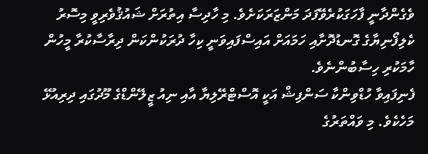ވެގެންދާނީ ފާހަގަކުރެވޭފަދަ މަންޒަރަކަށެވެ. މި ހާދިސާ އިތުރަށް ޝައުޤުވެރިވީ މިސޮރު ކެލިފޯނިޔާގެ ގޮނޑުދޮށާއި ހަމައަށް އައިސްފައިވަނީ ކިހާ ދުރަކުންކަން ދިރާސާކުރާ މީހުން ހާމަކުރި ހިސާބުންނެވެ.
ފެނިފައިވާ ހުޑްވިންކާ ސަންފިޝް އަކީ އޮސްޓްރޭލިޔާ އާއި ނިއު ޒީލޭންޑްގެ މޫދުގައި ދިރިއުޅޭ މަހެކެވެ. މި ވައްތަރުގެ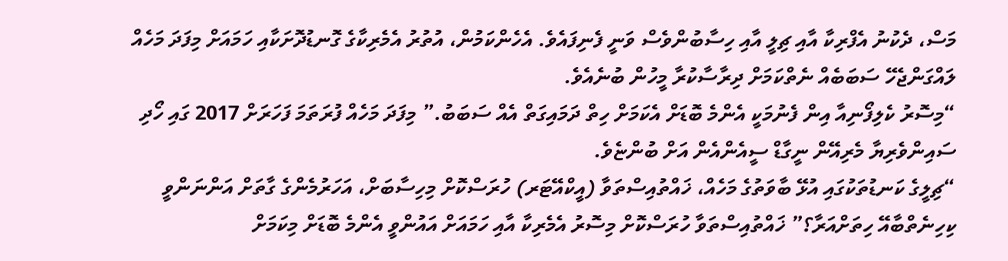މަސް، ދެކުނު އެފްރިކާ އާއި ޗިލީ އާއި ހިސާބުންވެސް ވަނީ ފެނިފައެވެ. އެހެންކަމުން، އުތުރު އެމެރިކާގެ ގޮނޑުދޮށަކާއި ހަމައަށް މިފަދަ މަހެއް ލައްގަންޖެހޭ ސަބަބެއް ނެތްކަމަށް ދިރާސާކުރާ މީހުން ބުނެއެވެ.
“މިސޮރު ކެލިފޯނިއާ އިން ފެނުމަކީ އެންމެ ބޮޑަށް އެކަމަށް ހިތް ދަމައިގަތް އެއް ސަބަބު.” މިފަދަ މަހެއް ފުރަތަމަ ފަހަރަށް 2017 ގައި ހޯދި ސައިންވެރިޔާ މެރިއޭން ނީގާޑް ސީއެންއެން އަށް ބުންޏެވެ.
“ޗިލީގެ ކަނޑުތަކުގައި އުޅޭ ބާވަތުގެ މަހެއް، ޚައްތުއިސްތަވާ (އީކްއޭޓަރ) ހުރަސްކޮށް މިހިސާބަށް، އަހަރުމެންގެ ގާތަށް އަންނަންވީ ކިހިނެތްބާއޭ ހިތަށްއަރާ؟” ޚައްތުއިސްތަވާ ހުރަސްކޮށް މިސޮރު އެމެރިކާ އާއި ހަމައަށް އައުންވީ އެންމެ ބޮޑަށް މިކަމަށް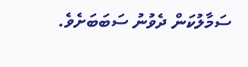ސަމާލުކަން ދެވުނު ސަބަބަށެވެ.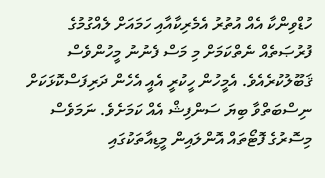ހުޑްވިންކާ އެއް އުތުރު އެމެރިކާއާއި ހަމައަށް ލެއްގުމުގެ ފުރުޞަތެއް ނެތްކަމަށް މި މަސް ފެނުނު މީހުންވެސް ޤަބޫލުކުރެއެވެ. އެމީހުން ހީކުރީ އެއީ އެހެން ދަރިފަސްކޮޅަކަށް ނިސްބަތްވާ ބިޔަ ސަންފިޝް އެއް ކަމަށެވެ. ނަމަވެސް މިސޮރުގެ ފޮޓޯތައް އޮންލައިން މީޑިއާތަކުގައި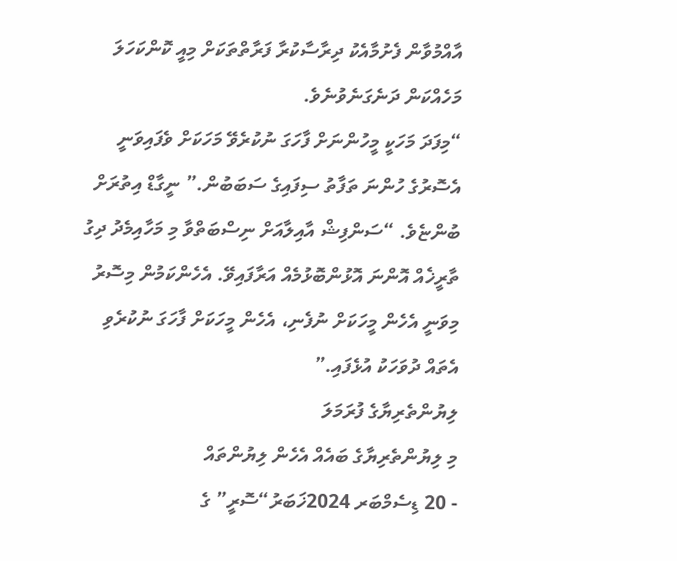އާއްމުވާން ފެށުމާއެކު ދިރާސާކުރާ ފަރާތްތަކަށް މިއީ ކޮންކަހަލަ މަހެއްކަން ދަނެގަނެވުނެވެ.
“މިފަދަ މަހަކީ މީހުންނަށް ފާހަގަ ނުކުރެވޭ މަހަކަށް ވެފައިވަނީ އެސޮރުގެ ހުންނަ ތަފާތު ސިފައިގެ ސަބަބުން.” ނީގާޑް އިތުރަށް ބުންޏެވެ. “ސަންފިޝް އާއިލާއަށް ނިސްބަތްވާ މި މަހާއިމެދު ދިގު ތާރީޚެއް އޮންނަ އޮޅުންބޮޅުމެއް އަރާފައިވޭ. އެހެންކަމުން މިސޮރު މިވަނީ އެހެން މީހަކަށް ނުފެނި، އެހެން މީހަކަށް ފާހަގަ ނުކުރެވި އެތައް ދުވަހަކު އުޅެފައި.”
ލިޔުންތެރިޔާގެ ފުރަމަލަ
މި ލިޔުންތެރިޔާގެ ބައެއް އެހެން ލިޔުންތައް
- 20 ޑިސެމްބަރ 2024ޚަބަރު“ސޮރީ” ގެ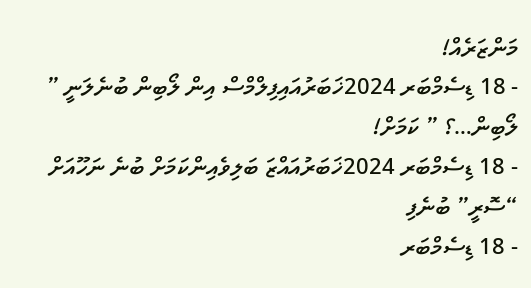މަންޒަރެއް!
- 18 ޑިސެމްބަރ 2024ޚަބަރުއައިފިލްމްސް އިން ލޯބިން ބުނެލަނީ ” ލޯބިން…؟ ” ކަމަށް!
- 18 ޑިސެމްބަރ 2024ޚަބަރުއައްޒަ ބަލިވެއިންކަމަށް ބުނެ ނަހޫއަށް “ސޮރީ” ބުނެފި
- 18 ޑިސެމްބަރ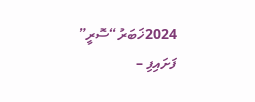2024ޚަބަރު“ސޮރީ” ފަށައިފި –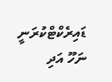ޑައިރެކްޓްކުރަނީ ނަހޫ އަދި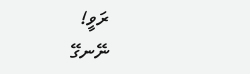ރަވީ!
ނޭނގޭ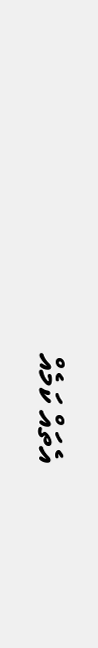އެތައް ކަމެއް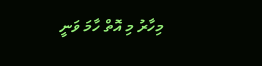މިހާރު މި އޮތް ހާމަ ވަނީ